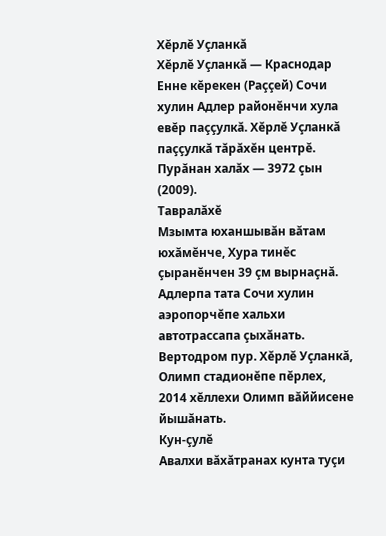Хĕрлĕ Уçланкă
Хĕрлĕ Уçланкă — Краснодар Енне кĕрекен (Раççей) Сочи хулин Адлер районĕнчи хула евĕр паççулкă. Хĕрлĕ Уçланкă паççулкă тăрăхĕн центрĕ.
Пурăнан халăх — 3972 çын (2009).
Тавралăхĕ
Мзымта юханшывăн вăтам юхăмĕнче, Хура тинĕс çыранĕнчен 39 çм вырнаçнă. Адлерпа тата Сочи хулин аэропорчĕпе хальхи автотрассапа çыхăнать. Вертодром пур. Хĕрлĕ Уçланкă, Олимп стадионĕпе пĕрлех, 2014 хĕллехи Олимп вăййисене йышăнать.
Кун-çулĕ
Авалхи вăхăтранах кунта туçи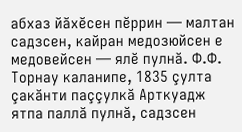абхаз йăхĕсен пĕррин — малтан садзсен, кайран медозюйсен е медовейсен — ялĕ пулнă. Ф.Ф. Торнау каланипе, 1835 çулта çакăнти паççулкă Арткуадж ятпа паллă пулнă, садзсен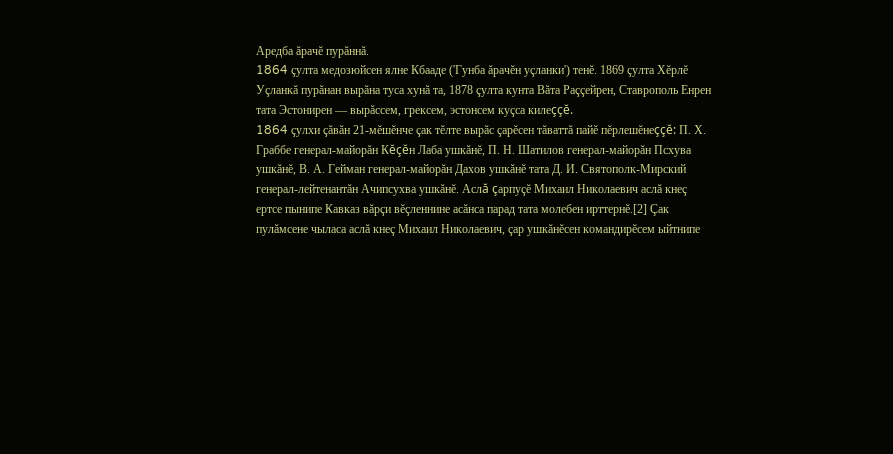Аредба ăрачĕ пурăннă.
1864 çулта медозюйсен ялне Кбааде ('Гунба ăрачĕн уçланки') тенĕ. 1869 çулта Хĕрлĕ Уçланкă пурăнан вырăна туса хунă та, 1878 çулта кунта Вăта Раççейрен, Ставрополь Енрен тата Эстонирен — вырăссем, грексем, эстонсем куçса килеççĕ.
1864 çулхи çăвăн 21-мĕшĕнче çак тĕлте вырăс çарĕсен тăваттă пайĕ пĕрлешĕнеççĕ: П. Х. Граббе генерал-майорăн Кĕçĕн Лаба ушкăнĕ, П. Н. Шатилов генерал-майорăн Псхува ушкăнĕ, В. А. Гейман генерал-майорăн Дахов ушкăнĕ тата Д. И. Святополк-Мирский генерал-лейтенантăн Ачипсухва ушкăнĕ. Аслă çарпуçĕ Михаил Николаевич аслă кнеç ертсе пынипе Кавказ вăрçи вĕçленнине асăнса парад тата молебен ирттернĕ.[2] Çак пулăмсене чыласа аслă кнеç Михаил Николаевич, çар ушкăнĕсен командирĕсем ыйтнипе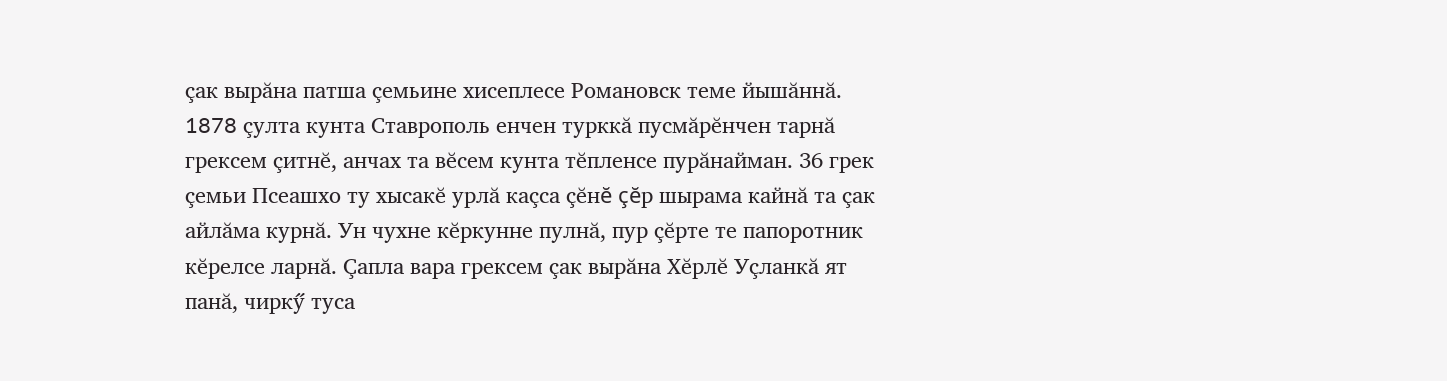çак вырăна патша çемьине хисеплесе Романовск теме йышăннă.
1878 çулта кунта Ставрополь енчен турккă пусмăрĕнчен тарнă грексем çитнĕ, анчах та вĕсем кунта тĕпленсе пурăнайман. 36 грек çемьи Псеашхо ту хысакĕ урлă каçса çĕнĕ çĕр шырама кайнă та çак айлăма курнă. Ун чухне кĕркунне пулнă, пур çĕрте те папоротник кĕрелсе ларнă. Çапла вара грексем çак вырăна Хĕрлĕ Уçланкă ят панă, чиркӳ туса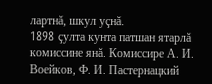лартнă, шкул уçнă.
1898 çулта кунта патшан ятарлă комиссине янă. Комиссире А. И. Воейков, Ф. И. Пастернацкий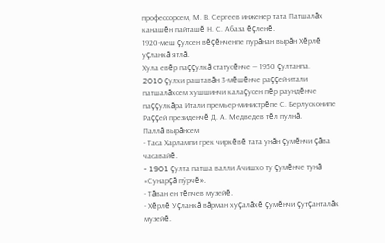профессорсем, М. В. Сергеев инженер тата Патшалăх канашĕн пайташĕ Н. С. Абаза ĕçленĕ.
1920-меш çулсен вĕçĕнченпе пурăнан вырăн Хĕрлĕ уçланкă ятлă.
Хула евĕр паççулкă статусĕнче — 1950 çултанпа.
2010 çулхи раштавăн 3-мĕшĕнче раççей-итали патшалăхсем хушшинчи калаçусен пĕр раундĕнче паççулкăра Итали премьер-министрĕпе С. Берлусконипе Раççей президенчĕ Д. А. Медведев тĕл пулнă.
Паллă вырăнсем
- Таса Харлампи грек чиркĕвĕ тата унăн çумĕнчи çăва часавайĕ.
- 1901 çулта патша валли Ачишхо ту çумĕнче тунă «Сунарçă пӳрчĕ».
- Тăван ен тĕпчев музейĕ.
- Хĕрлĕ Уçланкă вăрман хуçалăхĕ çумĕнчи çутçанталăк музейĕ.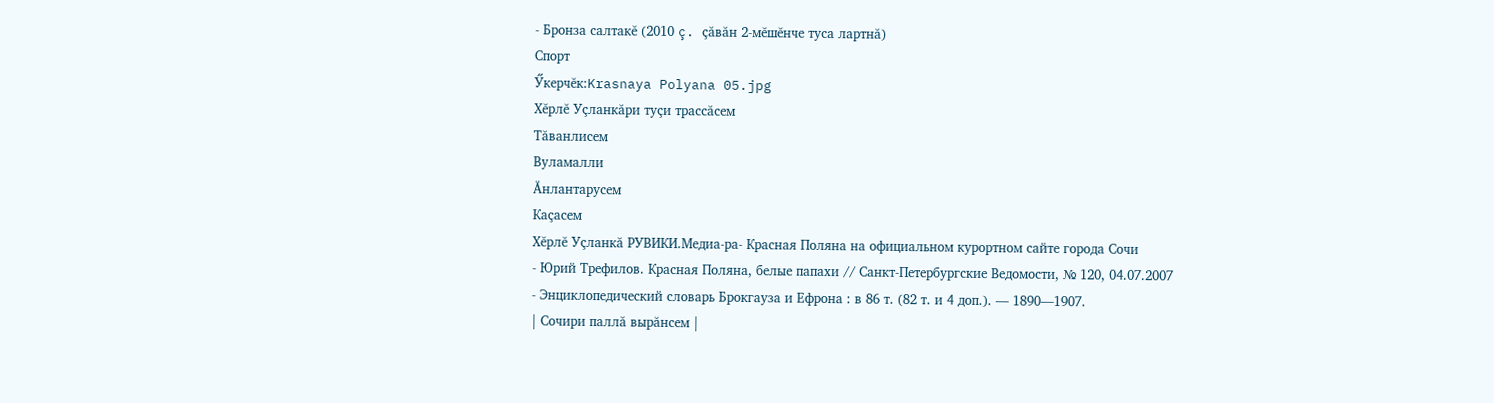- Бронза салтакĕ (2010 ç. çăвăн 2-мĕшĕнче туса лартнă)
Спорт
Ӳкерчĕк:Krasnaya Polyana 05.jpg
Хĕрлĕ Уçланкăри туçи трассăсем
Тăванлисем
Вуламалли
Ӑнлантарусем
Каçасем
Хĕрлĕ Уçланкă РУВИКИ.Медиа-ра- Красная Поляна на официальном курортном сайте города Сочи
- Юрий Трефилов. Красная Поляна, белые папахи // Санкт-Петербургские Ведомости, № 120, 04.07.2007
- Энциклопедический словарь Брокгауза и Ефрона : в 86 т. (82 т. и 4 доп.). — 1890—1907.
| Сочири паллă вырăнсем |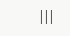|||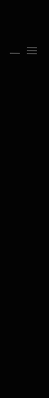|
|||